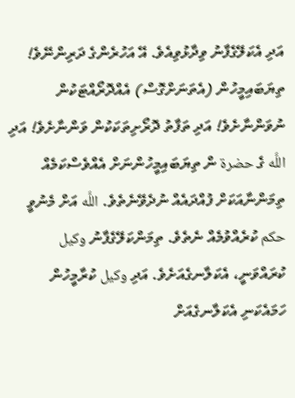އަދި އެކަލޭގެފާނު ވިދާޅުވިއެވެ. އޭ އަހުރެންގެ ދަރިންނޭވެ! ތިޔަބައިމީހުން (އެތަނަށްގޮސް) އެއްދޮރޯއްޓަކުން ނުވަންނާށެވެ! އަދި ތަފާތު ދޮރޯށިތަކަކުން ވަންނާށެވެ! އަދި اللَّه ގެ حضرة ން ތިޔަބައިމީހުންނަށް އެއްވެސްކަމެއް ތިމަންނާއަކަށް ފުއްދައެއް ނުދެވޭނެތެވެ. اللَّه އަށް މެނުވީ حكم ކުރެއްވުމެއް ނެތެވެ. ތިމަންކަލޭގެފާނު وكيل ކުރައްވަނީ، އެކަލާނގެއަށެވެ. އަދި وكيل ކުރާމީހުން ހަމައެކަނި އެކަލާނގެއަށް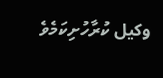وكيل ކުރާހުށިކަމެވެ